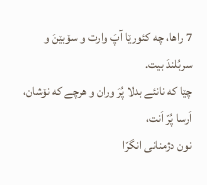7 راها، چه کئورێا آپَ وارت و سۆبێنَ و سربُلندَ بیت.
چێا که نانئے بدلا پُرَ وران و هرچے که نۆشان، اَرسا پُرّ اَنت،
نون دژمنانی انگرّا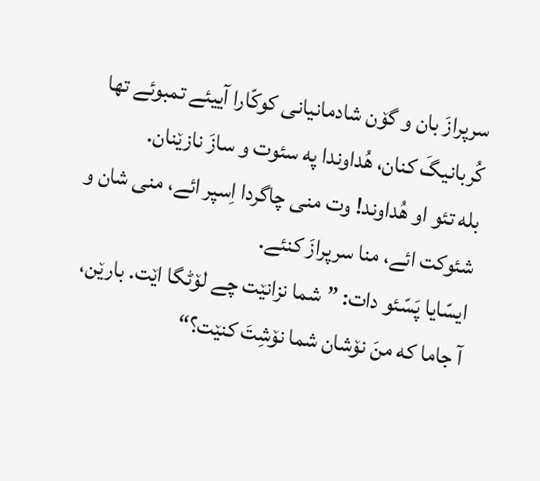سرپرازَ بان و گۆن شادمانیانی کوکّارا آییئے تمبوئے تها کُربانیگَ کنان، هُداوندا په سئوت و سازَ نازێنان.
بله تئو او هُداوند! وت منی چاگردا اِسپر ائے، منی شان و شئوکت ائے، منا سرپرازَ کنئے.
ایسّایا پَسّئو دات: ”شما نزانێت چے لۆٹگا اێت. بارێن، آ جاما که منَ نۆشان شما نۆشِتَ کنێت؟“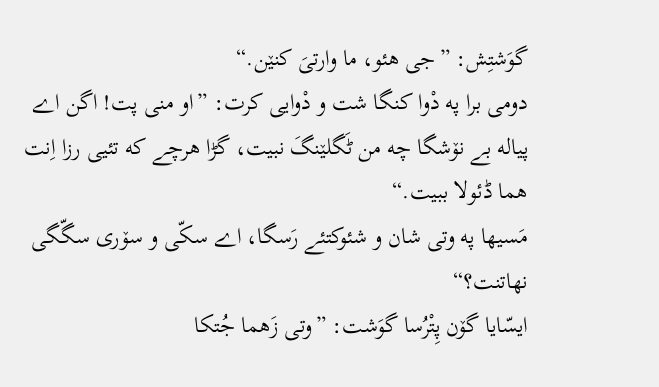گوَشتِش: ”جی هئو، ما وارتیَ کنێن.“
دومی برا په دْوا کنگا شت و دْوایی کرت: ”او منی پت! اگن اے پیاله بے نۆشگا چه من ٹَگلێنگَ نبیت، گڑا هرچے که تئیی رزا اِنت هما ڈئولا ببیت.“
مَسیها په وتی شان و شئوکتئے رَسگا، اے سکّی و سۆری سگّگی نهاتنت؟“
ایسّایا گۆن پِتْرُسا گوَشت: ”وتی زَهما جُتکا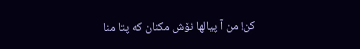کن! من آ پیالها نۆش مکنان که پتا منا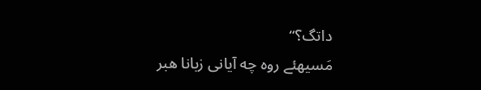داتگ؟“
مَسیهئے روه چه آیانی زبانا هبر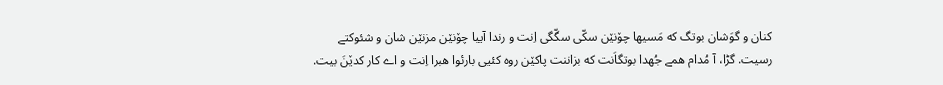کنان و گوَشان بوتگ که مَسیها چۆنێن سکّی سگّگی اِنت و رندا آییا چۆنێن مزنێن شان و شئوکتے رسیت. گڑا، آ مُدام همے جُهدا بوتگاَنت که بزاننت پاکێن روه کئیی بارئوا هبرا اِنت و اے کار کدێنَ بیت.